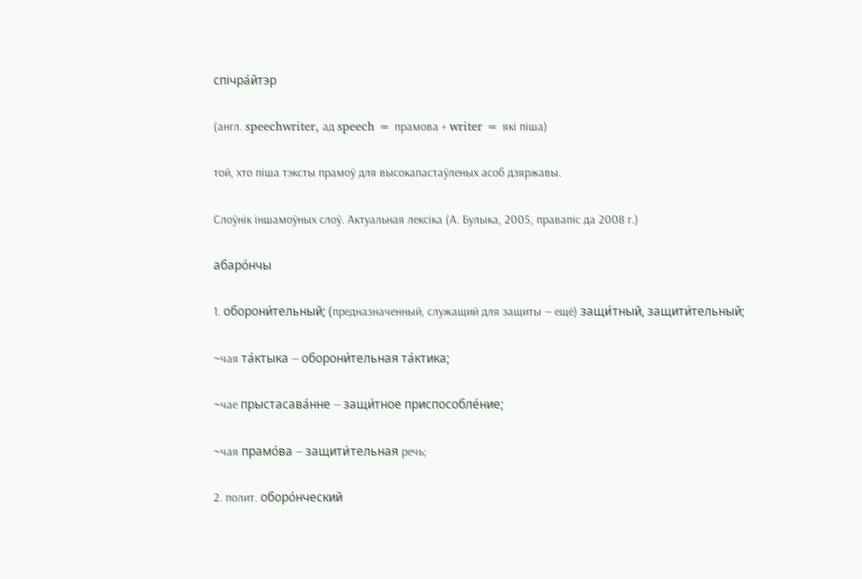спічра́йтэр

(англ. speechwriter, ад speech = прамова + writer = які піша)

той, хто піша тэксты прамоў для высокапастаўленых асоб дзяржавы.

Слоўнік іншамоўных слоў. Актуальная лексіка (А. Булыка, 2005, правапіс да 2008 г.)

абаро́нчы

1. оборони́тельный; (предназначенный, служащий для защиты — ещё) защи́тный, защити́тельный;

~чая та́ктыка — оборони́тельная та́ктика;

~чае прыстасава́нне — защи́тное приспособле́ние;

~чая прамо́ва — защити́тельная речь;

2. полит. оборо́нческий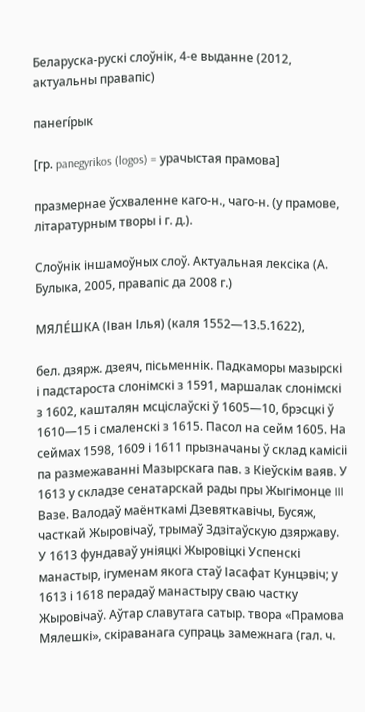Беларуска-рускі слоўнік, 4-е выданне (2012, актуальны правапіс)

панегі́рык

[гр. panegyrikos (logos) = урачыстая прамова]

празмернае ўсхваленне каго-н., чаго-н. (у прамове, літаратурным творы і г. д.).

Слоўнік іншамоўных слоў. Актуальная лексіка (А. Булыка, 2005, правапіс да 2008 г.)

МЯЛЕ́ШКА (Іван Ілья) (каля 1552—13.5.1622),

бел. дзярж. дзеяч, пісьменнік. Падкаморы мазырскі і падстароста слонімскі з 1591, маршалак слонімскі з 1602, кашталян мсціслаўскі ў 1605—10, брэсцкі ў 1610—15 і смаленскі з 1615. Пасол на сейм 1605. На сеймах 1598, 1609 і 1611 прызначаны ў склад камісіі па размежаванні Мазырскага пав. з Кіеўскім ваяв. У 1613 у складзе сенатарскай рады пры Жыгімонце III Вазе. Валодаў маёнткамі Дзевяткавічы, Бусяж, часткай Жыровічаў, трымаў Здзітаўскую дзяржаву. У 1613 фундаваў уніяцкі Жыровіцкі Успенскі манастыр, ігуменам якога стаў Іасафат Кунцэвіч; у 1613 і 1618 перадаў манастыру сваю частку Жыровічаў. Аўтар славутага сатыр. твора «Прамова Мялешкі», скіраванага супраць замежнага (гал. ч.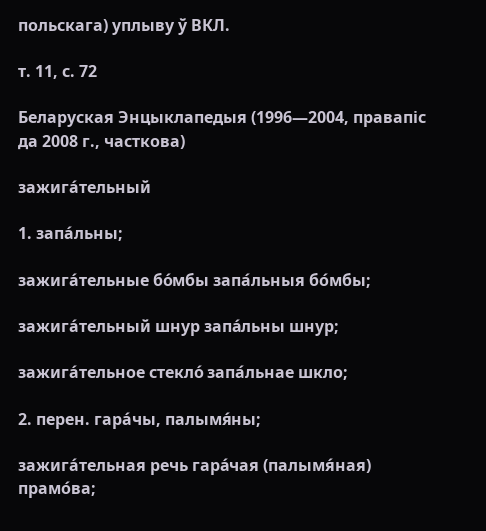польскага) уплыву ў ВКЛ.

т. 11, с. 72

Беларуская Энцыклапедыя (1996—2004, правапіс да 2008 г., часткова)

зажига́тельный

1. запа́льны;

зажига́тельные бо́мбы запа́льныя бо́мбы;

зажига́тельный шнур запа́льны шнур;

зажига́тельное стекло́ запа́льнае шкло;

2. перен. гара́чы, палымя́ны;

зажига́тельная речь гара́чая (палымя́ная) прамо́ва;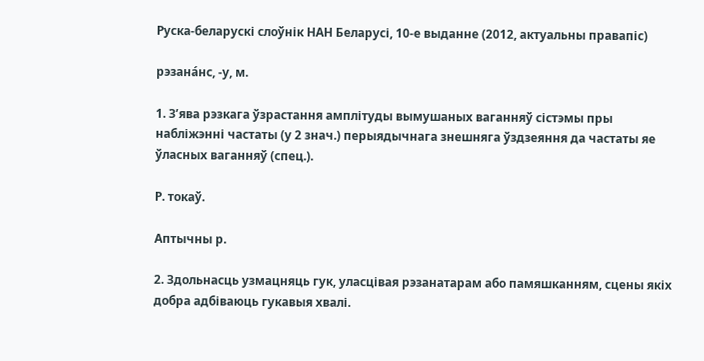Руска-беларускі слоўнік НАН Беларусі, 10-е выданне (2012, актуальны правапіс)

рэзана́нс, -у, м.

1. З’ява рэзкага ўзрастання амплітуды вымушаных ваганняў сістэмы пры набліжэнні частаты (у 2 знач.) перыядычнага знешняга ўздзеяння да частаты яе ўласных ваганняў (спец.).

Р. токаў.

Аптычны р.

2. Здольнасць узмацняць гук, уласцівая рэзанатарам або памяшканням, сцены якіх добра адбіваюць гукавыя хвалі.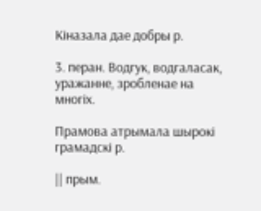Кіназала дае добры р.

3. перан. Водгук, водгаласак, уражанне, зробленае на многіх.

Прамова атрымала шырокі грамадскі р.

|| прым.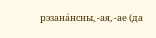рэзана́нсны, -ая, -ае (да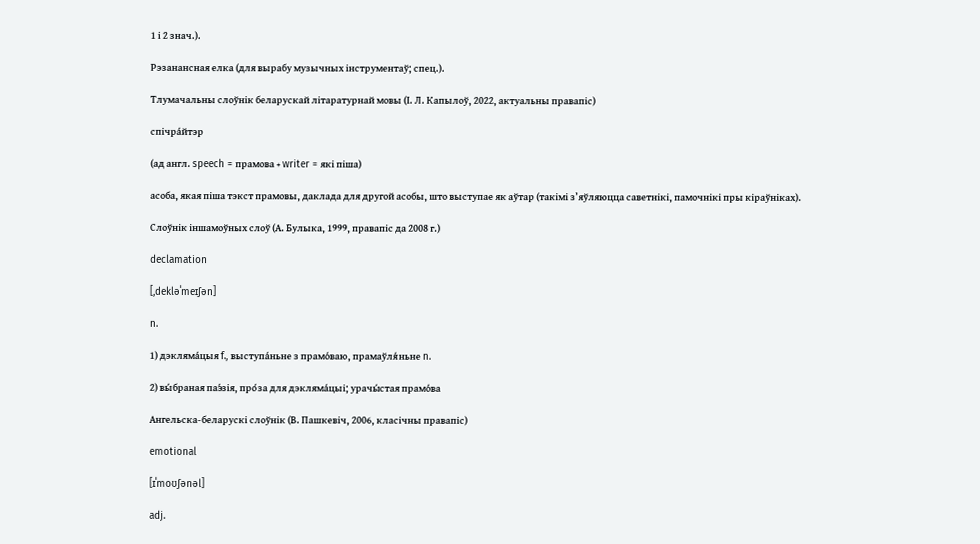1 і 2 знач.).

Рэзанансная елка (для вырабу музычных інструментаў; спец.).

Тлумачальны слоўнік беларускай літаратурнай мовы (І. Л. Капылоў, 2022, актуальны правапіс)

спічра́йтэр

(ад англ. speech = прамова + writer = які піша)

асоба, якая піша тэкст прамовы, даклада для другой асобы, што выступае як аўтар (такімі з’яўляюцца саветнікі, памочнікі пры кіраўніках).

Слоўнік іншамоўных слоў (А. Булыка, 1999, правапіс да 2008 г.)

declamation

[,dekləˈmeɪʃən]

n.

1) дэкляма́цыя f., выступа́ньне з прамо́ваю, прамаўля́ньне n.

2) вы́браная паэ́зія, про́за для дэкляма́цыі; урачы́стая прамо́ва

Ангельска-беларускі слоўнік (В. Пашкевіч, 2006, класічны правапіс)

emotional

[ɪˈmoʊʃənəl]

adj.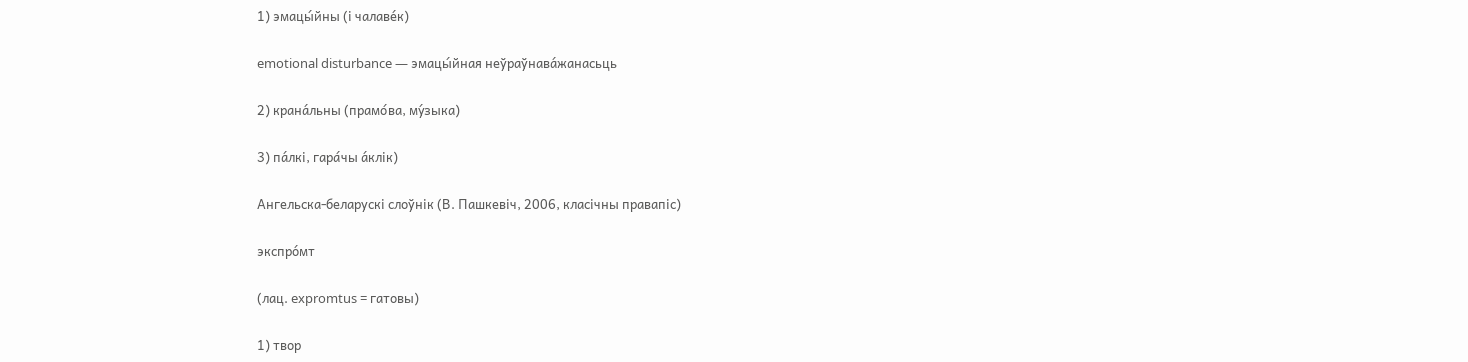1) эмацы́йны (і чалаве́к)

emotional disturbance — эмацы́йная неўраўнава́жанасьць

2) крана́льны (прамо́ва, му́зыка)

3) па́лкі, гара́чы а́клік)

Ангельска-беларускі слоўнік (В. Пашкевіч, 2006, класічны правапіс)

экспро́мт

(лац. expromtus = гатовы)

1) твор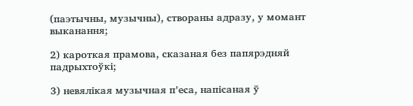(паэтычны, музычны), створаны адразу, у момант выканання;

2) кароткая прамова, сказаная без папярэдняй падрыхтоўкі;

3) невялікая музычная п’еса, напісаная ў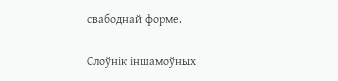свабоднай форме.

Слоўнік іншамоўных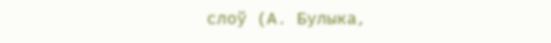слоў (А. Булыка,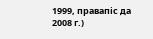1999, правапіс да 2008 г.)